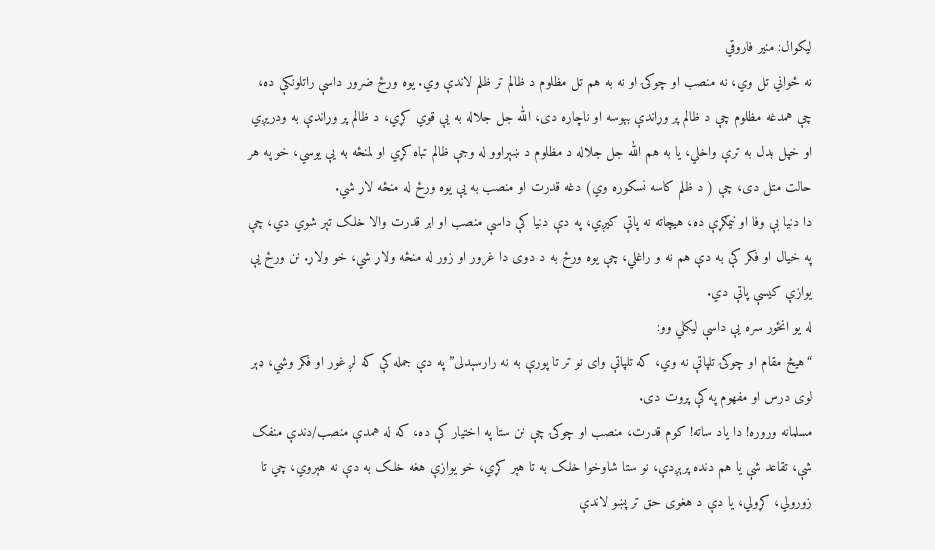لیکوال: منیر فاروقي
نه ځواني تل وي، نه منصب او چوکۍ او نه به هم تل مظلوم د ظالم تر ظلم لاندې وي. یوه ورځ ضرور داسې راتلونکې ده، چې همدغه مظلوم چې د ظالم پر وړاندې بېوسه او ناچاره دی، الله جل جلاله به یې قوي کړي، د ظالم پر وړاندې به ودريږي او خپل بدل به ترې واخلي، یا به هم الله جل جلاله د مظلوم د ښېراوو له وجې ظالم تباه کړي او لمنځه به یې یوسي، خو په هر حالت متل دی، چې ( د ظلم کاسه نسکوره وي) دغه قدرت او منصب به یې یوه ورځ له منځه لاړ شي.
دا دنیا بې وفا او نیمګړې ده، هیچاته نه پاتې کیږي، په دې دنیا کې داسې منصب او ابر قدرت والا خلک تېر شوي دي، چې په خیال او فکر کې به دې هم نه و راغلي، چې یوه ورځ به د دوی دا غرور او زور له منځه ولاړ شي، خو ولاړ. نن ورځ یې یوازې کیسې پاتې دي.
له یو انځور سره یې داسې لیکلي وو:
“هیڅ مقام او چوکۍ تلپاتې نه وي، که تلپاتې وای نو تر تا پورې به نه رارسېدلی” په دې جمله کې که لږ غور او فکر وشي، ډېر لوی درس او مفهوم په کې پروت دی.
مسلمانه وروره! دا یاد ساته! کوم قدرت، منصب او چوکۍ چې نن ستا په اختیار کې ده، که له همدې منصب/دندې منفک شې، تقاعد شې یا هم دنده پرېږدې، نو ستا شاوخوا خلک به تا هېر کړي، خو یوازې هغه خلک به دې نه هېروي، چي تا زورولي، کړولي، یا دې د هغوی حق تر پښو لاندې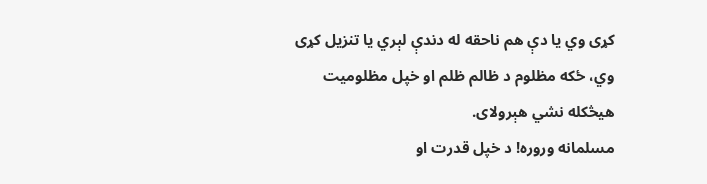کړی وي یا دې هم ناحقه له دندې لېري یا تنزیل کړی وي، ځکه مظلوم د ظالم ظلم او خپل مظلومیت هیڅکله نشي هېرولای.
مسلمانه وروره! د خپل قدرت او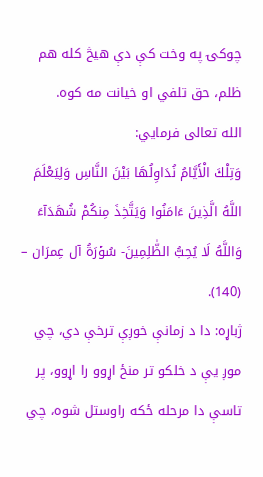چوکۍ په وخت کې دې هیڅ کله هم ظلم، حق تلفي او خیانت مه کوه.
الله تعالی فرمایي:
وَتِلْكَ الْأَيَّامُ نُدَاوِلُهَا بَيْنَ النَّاسِ وَلِيَعْلَمَ اللَّهُ الَّذِينَ ءَامَنُوا وَيَتَّخِذَ مِنكُمْ شُهَدَآءَ وَاللَّهُ لَا يُحِبُّ الظّٰلِمِينَ- سُوۡرَةُ آل عِمرَان – (140).
ژباړه: دا د زمانې خوږې ترخې دي، چي موږ یې د خلكو تر منځ اړوو را اړوو، پر تاسې دا مرحله ځكه راوستل شوه، چي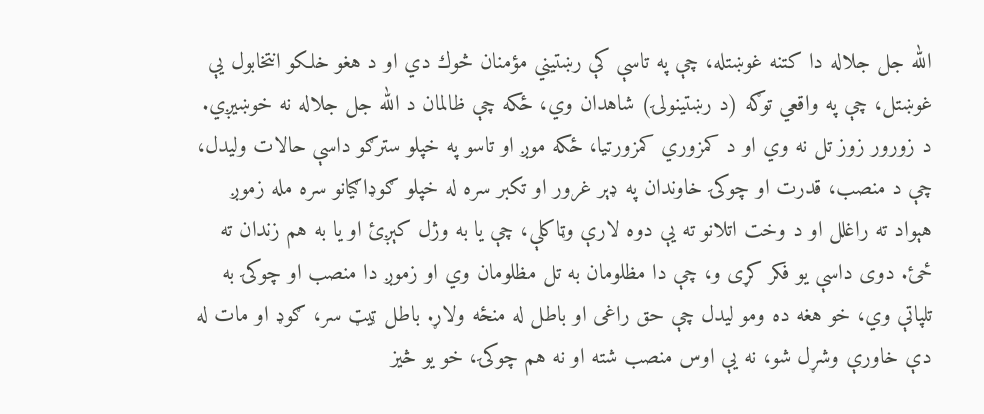الله جل جلاله دا كتنه غوښتله، چې په تاسې کې رښتيني مؤمنان څوك دي او د هغو خلكو انتخابول یې غوښتل، چې په واقعي توګه (د رښتينولۍ) شاهدان وي، ځكه چې ظالمان د الله جل جلاله نه خوښيږي.
د زورور زوز تل نه وي او د کمزوري کمزورتیا، ځکه موږ او تاسو په خپلو سترګو داسې حالات ولیدل، چې د منصب، قدرت او چوکۍ خاوندان په ډېر غرور او تکبر سره له خپلو ګوډاګیانو سره مله زموږ هېواد ته راغلل او د وخت اتلانو ته یې دوه لارې وټاکلې، چې یا به وژل کېږئ او یا به هم زندان ته ځئ. دوی داسې یو فکر کړی و، چې دا مظلومان به تل مظلومان وي او زموږ دا منصب او چوکۍ به تلپاتې وي، خو هغه ده ومو لیدل چې حق راغی او باطل له منځه ولاړ. باطل ټیټ سر، ګوډ او مات له دې خاورې وشړل شو، نه یې اوس منصب شته او نه هم چوکۍ، خو یو څیز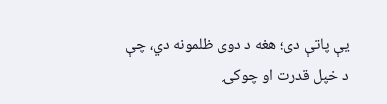یې پاتې دی؛ هغه د دوی ظلمونه دي، چې د خپل قدرت او چوکۍ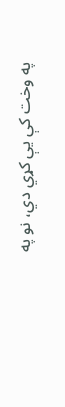په وخت کې یې کړي دي، نو په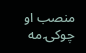منصب او چوکۍ مه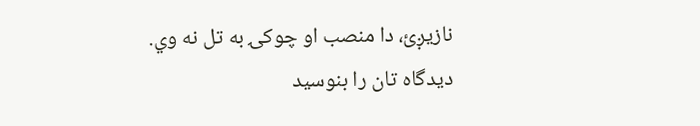نازیږئ، دا منصب او چوکۍ به تل نه وي.
دیدگاه تان را بنوسید